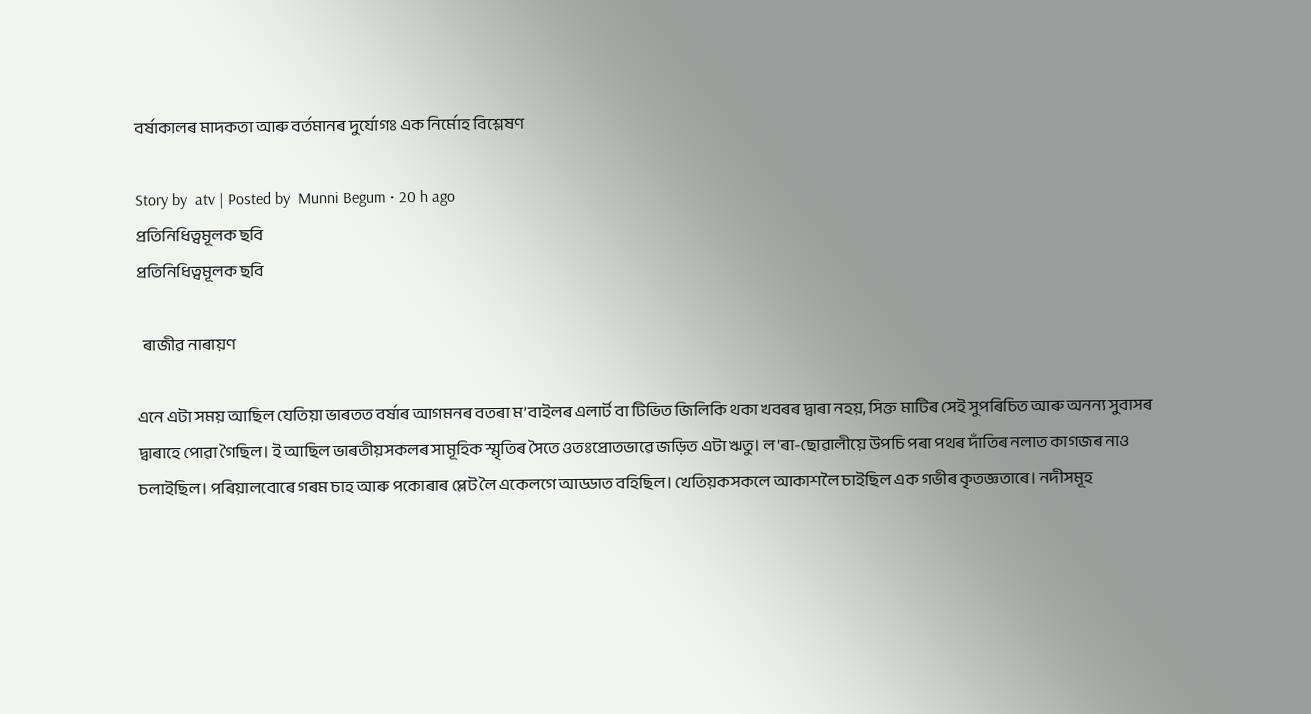বৰ্ষাকালৰ মাদকতা আৰু বৰ্তমানৰ দুৰ্যোগঃ এক নিৰ্মোহ বিশ্লেষণ

Story by  atv | Posted by  Munni Begum • 20 h ago
প্ৰতিনিধিত্বমূলক ছবি
প্ৰতিনিধিত্বমূলক ছবি

  ৰাজীৱ নাৰায়ণ

এনে এটা সময় আছিল যেতিয়া ভাৰতত বৰ্ষাৰ আগমনৰ বতৰা ম’বাইলৰ এলাৰ্ট বা টিভিত জিলিকি থকা খবৰৰ দ্বাৰা নহয়, সিক্ত মাটিৰ সেই সুপৰিচিত আৰু অনন্য সুবাসৰ দ্বাৰাহে পোৱা গৈছিল। ই আছিল ভাৰতীয়সকলৰ সামূহিক স্মৃতিৰ সৈতে ওতঃপ্ৰোতভাৱে জড়িত এটা ঋতু। ল'ৰা-ছোৱালীয়ে উপচি পৰা পথৰ দাঁতিৰ নলাত কাগজৰ নাও চলাইছিল। পৰিয়ালবোৰে গৰম চাহ আৰু পকোৰাৰ প্লেট লৈ একেলগে আড্ডাত বহিছিল। খেতিয়কসকলে আকাশলৈ চাইছিল এক গভীৰ কৃতজ্ঞতাৰে। নদীসমূহ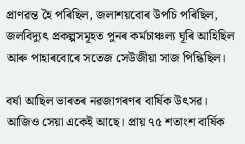প্ৰাণৱন্ত হৈ পৰিছিল, জলাশয়বোৰ উপচি পৰিছিল, জলবিদ্যুৎ প্ৰকল্পসমূহত পুনৰ কৰ্মচাঞ্চল্য ঘূৰি আহিছিল আৰু পাহাৰবোৰে সতেজ সেউজীয়া সাজ পিন্ধিছিল।

বৰ্ষা আছিল ভাৰতৰ নৱজাগৰণৰ বাৰ্ষিক উৎসৱ। আজিও সেয়া একেই আছে। প্ৰায় ৭৫ শতাংশ বাৰ্ষিক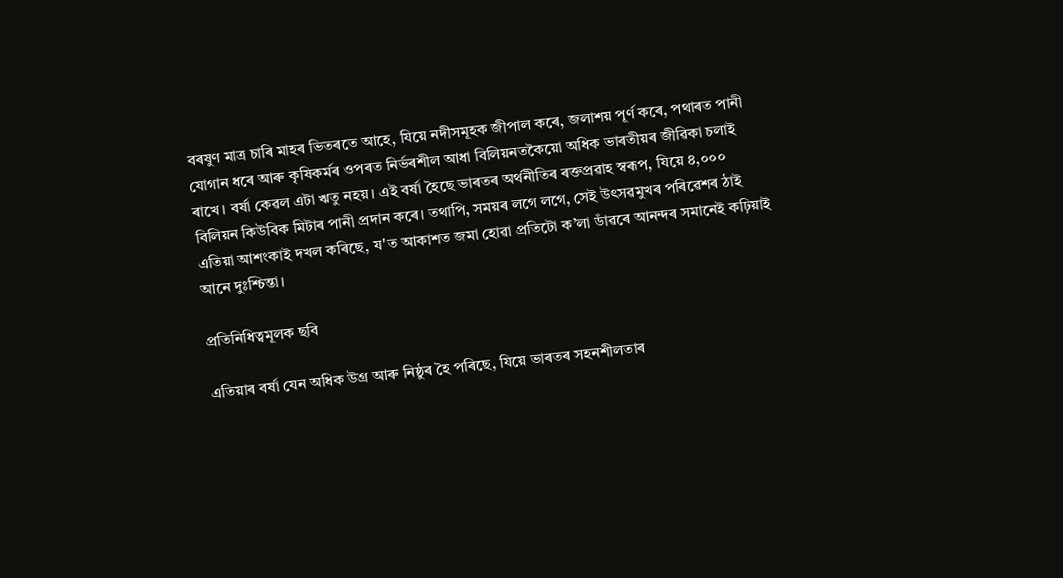বৰষুণ মাত্ৰ চাৰি মাহৰ ভিতৰতে আহে, যিয়ে নদীসমূহক জীপাল কৰে, জলাশয় পূৰ্ণ কৰে, পথাৰত পানী যোগান ধৰে আৰু কৃষিকৰ্মৰ ওপৰত নিৰ্ভৰশীল আধা বিলিয়নতকৈয়ো অধিক ভাৰতীয়ৰ জীৱিকা চলাই ৰাখে। বৰ্ষা কেৱল এটা ঋতু নহয়। এই বৰ্ষা হৈছে ভাৰতৰ অৰ্থনীতিৰ ৰক্তপ্ৰৱাহ স্বৰূপ, যিয়ে ৪,০০০ বিলিয়ন কিউবিক মিটাৰ পানী প্ৰদান কৰে। তথাপি, সময়ৰ লগে লগে, সেই উৎসৱমুখৰ পৰিৱেশৰ ঠাই এতিয়া আশংকাই দখল কৰিছে, য'ত আকাশত জমা হোৱা প্ৰতিটো ক’লা ডাঁৱৰে আনন্দৰ সমানেই কঢ়িয়াই আনে দুঃশ্চিন্তা।

প্ৰতিনিধিত্বমূলক ছবি

এতিয়াৰ বৰ্ষা যেন অধিক উগ্ৰ আৰু নিষ্ঠুৰ হৈ পৰিছে, যিয়ে ভাৰতৰ সহনশীলতাৰ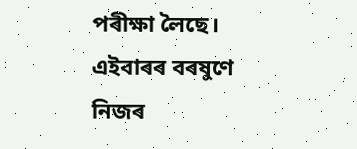পৰীক্ষা লৈছে। এইবাৰৰ বৰষুণে নিজৰ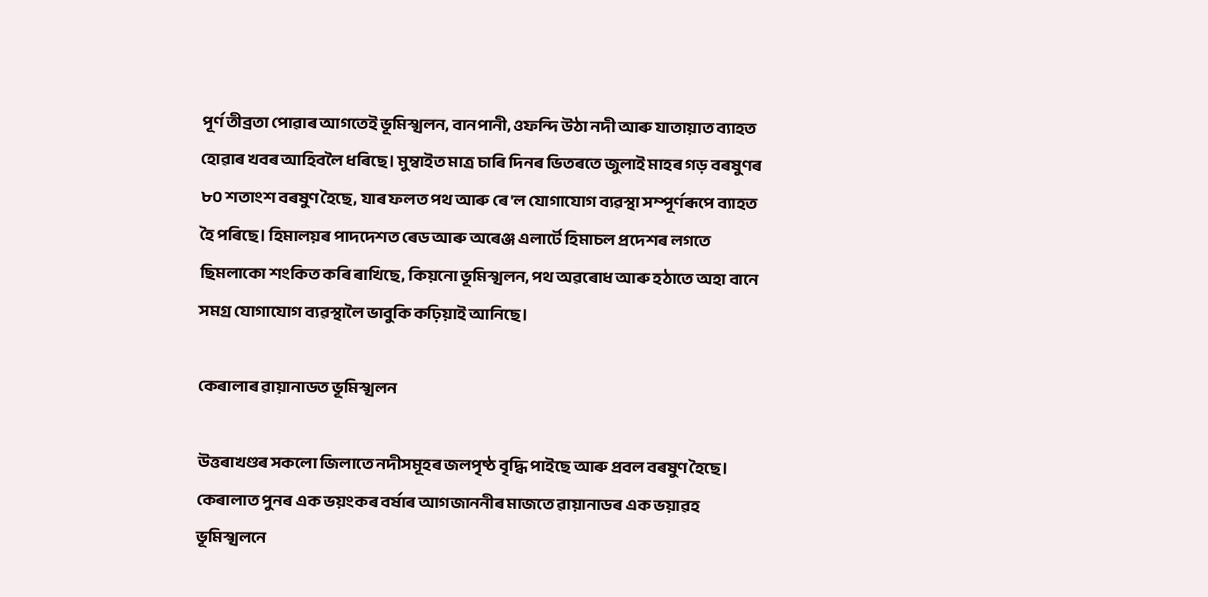পূৰ্ণ তীব্ৰতা পোৱাৰ আগতেই ভূমিস্খলন, বানপানী, ওফন্দি উঠা নদী আৰু যাতায়াত ব্যাহত হোৱাৰ খবৰ আহিবলৈ ধৰিছে। মুম্বাইত মাত্ৰ চাৰি দিনৰ ভিতৰতে জুলাই মাহৰ গড় বৰষুণৰ ৮০ শতাংশ বৰষুণ হৈছে, যাৰ ফলত পথ আৰু ৰে'ল যোগাযোগ ব্যৱস্থা সম্পূৰ্ণৰূপে ব্যাহত হৈ পৰিছে। হিমালয়ৰ পাদদেশত ৰেড আৰু অৰেঞ্জ এলাৰ্টে হিমাচল প্ৰদেশৰ লগতে ছিমলাকো শংকিত কৰি ৰাখিছে, কিয়নো ভূমিস্খলন, পথ অৱৰোধ আৰু হঠাতে অহা বানে সমগ্ৰ যোগাযোগ ব্যৱস্থালৈ ভাবুকি কঢ়িয়াই আনিছে।

কেৰালাৰ ৱায়ানাডত ভূমিস্খলন

উত্তৰাখণ্ডৰ সকলো জিলাতে নদীসমূহৰ জলপৃষ্ঠ বৃদ্ধি পাইছে আৰু প্ৰবল বৰষুণ হৈছে। কেৰালাত পুনৰ এক ভয়ংকৰ বৰ্ষাৰ আগজাননীৰ মাজতে ৱায়ানাডৰ এক ভয়াৱহ ভূমিস্খলনে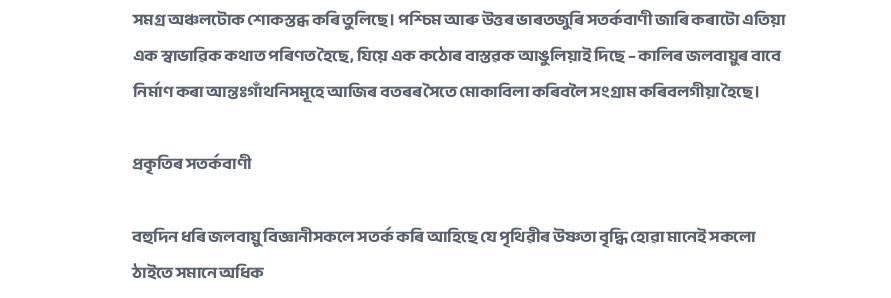সমগ্ৰ অঞ্চলটোক শোকস্তব্ধ কৰি তুলিছে। পশ্চিম আৰু উত্তৰ ভাৰতজুৰি সতৰ্কবাণী জাৰি কৰাটো এতিয়া এক স্বাভাৱিক কথাত পৰিণত হৈছে, যিয়ে এক কঠোৰ বাস্তৱক আঙুলিয়াই দিছে – কালিৰ জলবায়ুৰ বাবে নিৰ্মাণ কৰা আন্তঃগাঁথনিসমূহে আজিৰ বতৰৰ সৈতে মোকাবিলা কৰিবলৈ সংগ্ৰাম কৰিবলগীয়া হৈছে।

প্ৰকৃতিৰ সতৰ্কবাণী

বহুদিন ধৰি জলবায়ু বিজ্ঞানীসকলে সতৰ্ক কৰি আহিছে যে পৃথিৱীৰ উষ্ণতা বৃদ্ধি হোৱা মানেই সকলো ঠাইতে সমানে অধিক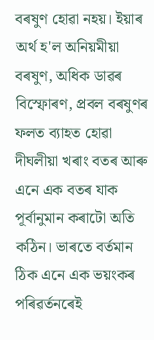বৰষুণ হোৱা নহয়। ইয়াৰ অৰ্থ হ'ল অনিয়মীয়া বৰষুণ, অধিক ডাৱৰ বিস্ফোৰণ, প্ৰবল বৰষুণৰ ফলত ব্যাহত হোৱা দীঘলীয়া খৰাং বতৰ আৰু এনে এক বতৰ যাক পূৰ্বানুমান কৰাটো অতি কঠিন। ভাৰতে বৰ্তমান ঠিক এনে এক ভয়ংকৰ পৰিৱৰ্তনৰেই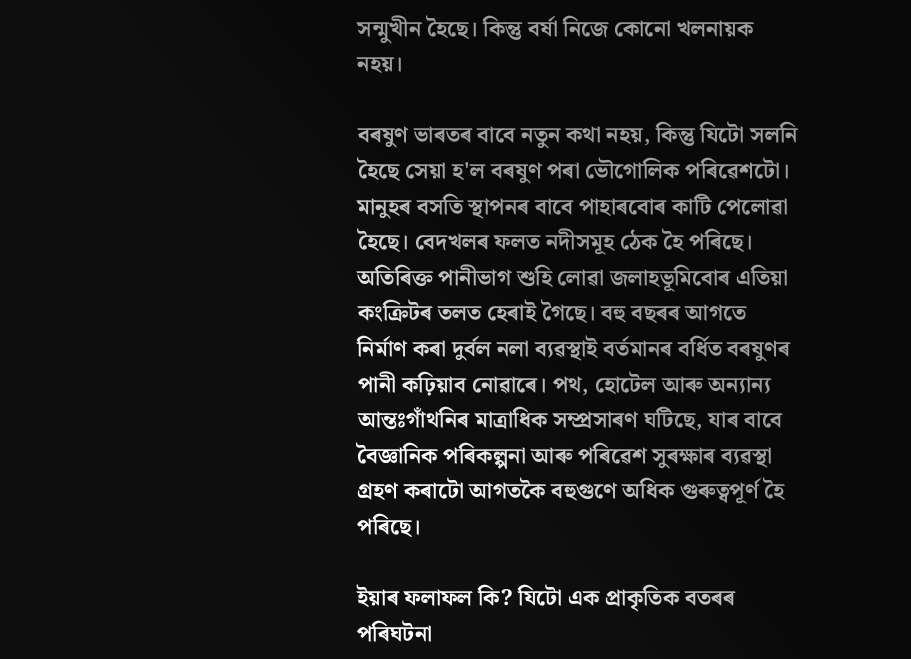সন্মুখীন হৈছে। কিন্তু বৰ্ষা নিজে কোনো খলনায়ক নহয়।

বৰষুণ ভাৰতৰ বাবে নতুন কথা নহয়, কিন্তু যিটো সলনি হৈছে সেয়া হ'ল বৰষুণ পৰা ভৌগোলিক পৰিৱেশটো। মানুহৰ বসতি স্থাপনৰ বাবে পাহাৰবোৰ কাটি পেলোৱা হৈছে। বেদখলৰ ফলত নদীসমূহ ঠেক হৈ পৰিছে। অতিৰিক্ত পানীভাগ শুহি লোৱা জলাহভূমিবোৰ এতিয়া কংক্ৰিটৰ তলত হেৰাই গৈছে। বহু বছৰৰ আগতে নিৰ্মাণ কৰা দুৰ্বল নলা ব্যৱস্থাই বৰ্তমানৰ বৰ্ধিত বৰষুণৰ পানী কঢ়িয়াব নোৱাৰে। পথ, হোটেল আৰু অন্যান্য আন্তঃগাঁথনিৰ মাত্ৰাধিক সম্প্ৰসাৰণ ঘটিছে, যাৰ বাবে বৈজ্ঞানিক পৰিকল্পনা আৰু পৰিৱেশ সুৰক্ষাৰ ব্যৱস্থা গ্ৰহণ কৰাটো আগতকৈ বহুগুণে অধিক গুৰুত্বপূৰ্ণ হৈ পৰিছে।

ইয়াৰ ফলাফল কি? যিটো এক প্ৰাকৃতিক বতৰৰ পৰিঘটনা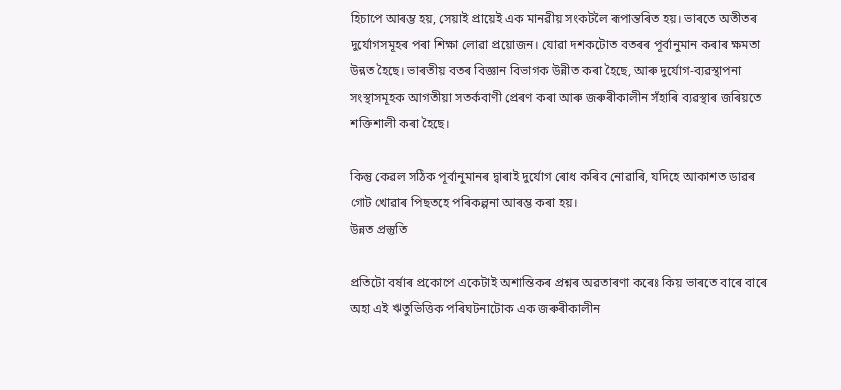হিচাপে আৰম্ভ হয়, সেয়াই প্ৰায়েই এক মানৱীয় সংকটলৈ ৰূপান্তৰিত হয়। ভাৰতে অতীতৰ দুৰ্যোগসমূহৰ পৰা শিক্ষা লোৱা প্ৰয়োজন। যোৱা দশকটোত বতৰৰ পূৰ্বানুমান কৰাৰ ক্ষমতা উন্নত হৈছে। ভাৰতীয় বতৰ বিজ্ঞান বিভাগক উন্নীত কৰা হৈছে, আৰু দুৰ্যোগ-ব্যৱস্থাপনা সংস্থাসমূহক আগতীয়া সতৰ্কবাণী প্ৰেৰণ কৰা আৰু জৰুৰীকালীন সঁহাৰি ব্যৱস্থাৰ জৰিয়তে শক্তিশালী কৰা হৈছে।

কিন্তু কেৱল সঠিক পূৰ্বানুমানৰ দ্বাৰাই দুৰ্যোগ ৰোধ কৰিব নোৱাৰি, যদিহে আকাশত ডাৱৰ গোট খোৱাৰ পিছতহে পৰিকল্পনা আৰম্ভ কৰা হয়।
উন্নত প্ৰস্তুতি

প্ৰতিটো বৰ্ষাৰ প্ৰকোপে একেটাই অশান্তিকৰ প্ৰশ্নৰ অৱতাৰণা কৰেঃ কিয় ভাৰতে বাৰে বাৰে অহা এই ঋতুভিত্তিক পৰিঘটনাটোক এক জৰুৰীকালীন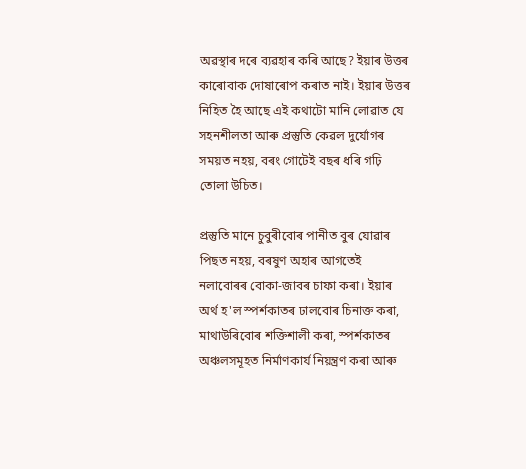অৱস্থাৰ দৰে ব্যৱহাৰ কৰি আছে? ইয়াৰ উত্তৰ কাৰোবাক দোষাৰোপ কৰাত নাই। ইয়াৰ উত্তৰ নিহিত হৈ আছে এই কথাটো মানি লোৱাত যে সহনশীলতা আৰু প্ৰস্তুতি কেৱল দুৰ্যোগৰ সময়ত নহয়, বৰং গোটেই বছৰ ধৰি গঢ়ি তোলা উচিত।

প্ৰস্তুতি মানে চুবুৰীবোৰ পানীত বুৰ যোৱাৰ পিছত নহয়, বৰষুণ অহাৰ আগতেই নলাবোৰৰ বোকা-জাবৰ চাফা কৰা। ইয়াৰ অৰ্থ হ'ল স্পৰ্শকাতৰ ঢালবোৰ চিনাক্ত কৰা, মাথাউৰিবোৰ শক্তিশালী কৰা, স্পৰ্শকাতৰ অঞ্চলসমূহত নিৰ্মাণকাৰ্য নিয়ন্ত্ৰণ কৰা আৰু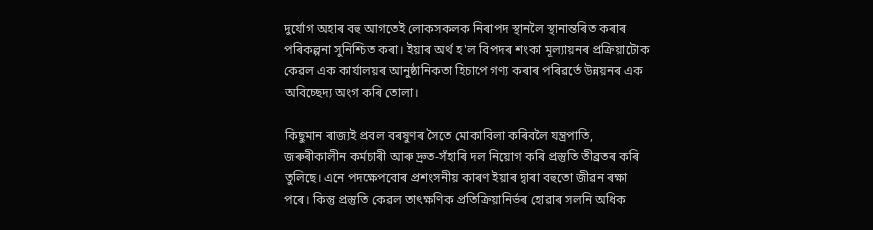দুৰ্যোগ অহাৰ বহু আগতেই লোকসকলক নিৰাপদ স্থানলৈ স্থানান্তৰিত কৰাৰ পৰিকল্পনা সুনিশ্চিত কৰা। ইয়াৰ অৰ্থ হ'ল বিপদৰ শংকা মূল্যায়নৰ প্ৰক্ৰিয়াটোক কেৱল এক কাৰ্যালয়ৰ আনুষ্ঠানিকতা হিচাপে গণ্য কৰাৰ পৰিৱৰ্তে উন্নয়নৰ এক অবিচ্ছেদ্য অংগ কৰি তোলা।

কিছুমান ৰাজ্যই প্ৰবল বৰষুণৰ সৈতে মোকাবিলা কৰিবলৈ যন্ত্ৰপাতি, জৰুৰীকালীন কৰ্মচাৰী আৰু দ্ৰুত-সঁহাৰি দল নিয়োগ কৰি প্ৰস্তুতি তীব্ৰতৰ কৰি তুলিছে। এনে পদক্ষেপবোৰ প্ৰশংসনীয় কাৰণ ইয়াৰ দ্বাৰা বহুতো জীৱন ৰক্ষা পৰে। কিন্তু প্ৰস্তুতি কেৱল তাৎক্ষণিক প্ৰতিক্ৰিয়ানিৰ্ভৰ হোৱাৰ সলনি অধিক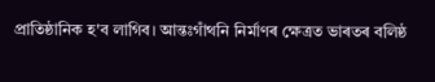প্ৰাতিষ্ঠানিক হ'ব লাগিব। আন্তঃগাঁথনি নিৰ্মাণৰ ক্ষেত্ৰত ভাৰতৰ বলিষ্ঠ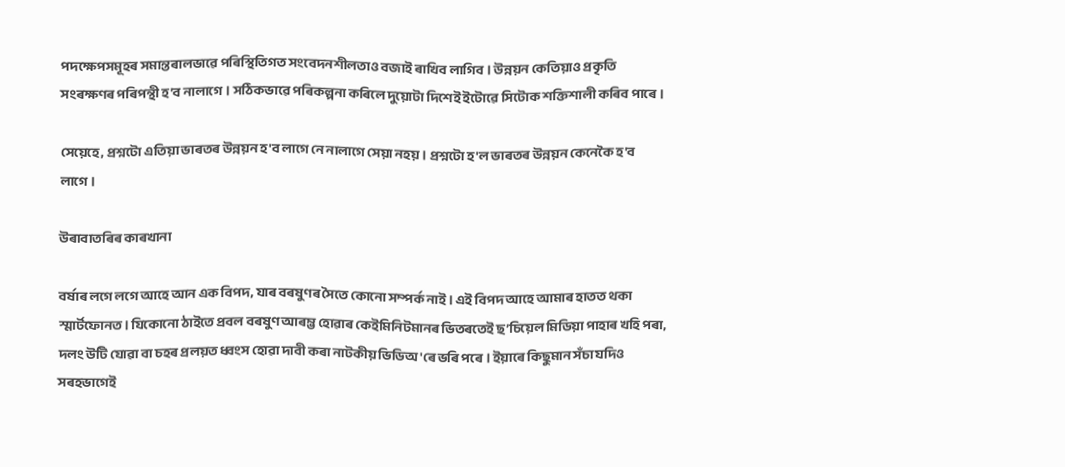পদক্ষেপসমূহৰ সমান্তৰালভাৱে পৰিস্থিতিগত সংবেদনশীলতাও বজাই ৰাখিব লাগিব। উন্নয়ন কেতিয়াও প্ৰকৃতি সংৰক্ষণৰ পৰিপন্থী হ'ব নালাগে। সঠিকভাৱে পৰিকল্পনা কৰিলে দুয়োটা দিশেই ইটোৱে সিটোক শক্তিশালী কৰিব পাৰে।

সেয়েহে, প্ৰশ্নটো এতিয়া ভাৰতৰ উন্নয়ন হ'ব লাগে নে নালাগে সেয়া নহয়। প্ৰশ্নটো হ'ল ভাৰতৰ উন্নয়ন কেনেকৈ হ'ব লাগে।

উৰাবাতৰিৰ কাৰখানা

বৰ্ষাৰ লগে লগে আহে আন এক বিপদ, যাৰ বৰষুণৰ সৈতে কোনো সম্পৰ্ক নাই। এই বিপদ আহে আমাৰ হাতত থকা স্মাৰ্টফোনত। যিকোনো ঠাইতে প্ৰবল বৰষুণ আৰম্ভ হোৱাৰ কেইমিনিটমানৰ ভিতৰতেই ছ’চিয়েল মিডিয়া পাহাৰ খহি পৰা, দলং উটি যোৱা বা চহৰ প্ৰলয়ত ধ্বংস হোৱা দাবী কৰা নাটকীয় ভিডিঅ'ৰে ভৰি পৰে। ইয়াৰে কিছুমান সঁচা যদিও সৰহভাগেই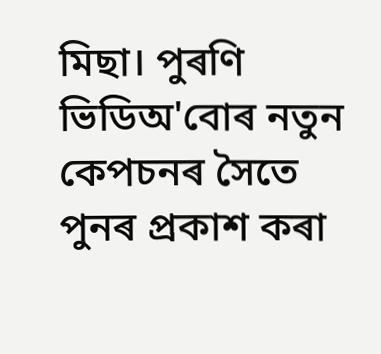মিছা। পুৰণি ভিডিঅ'বোৰ নতুন কেপচনৰ সৈতে পুনৰ প্ৰকাশ কৰা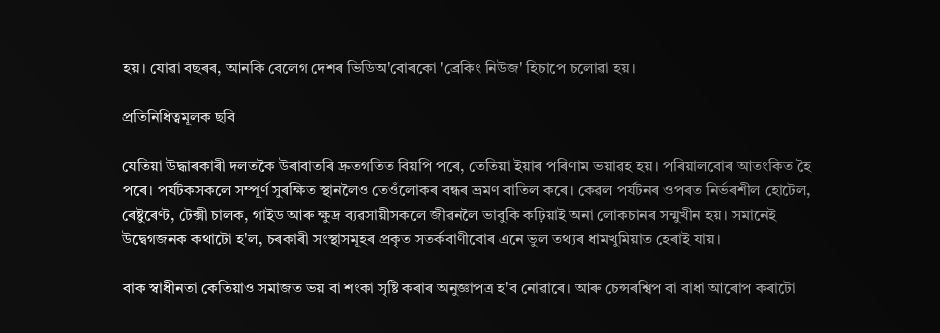হয়। যোৱা বছৰৰ, আনকি বেলেগ দেশৰ ভিডিঅ'বোৰকো 'ব্ৰেকিং নিউজ' হিচাপে চলোৱা হয়।

প্ৰতিনিধিত্বমূলক ছবি

যেতিয়া উদ্ধাৰকাৰী দলতকৈ উৰাবাতৰি দ্ৰুতগতিত বিয়পি পৰে, তেতিয়া ইয়াৰ পৰিণাম ভয়াৱহ হয়। পৰিয়ালবোৰ আতংকিত হৈ পৰে। পৰ্যটকসকলে সম্পূৰ্ণ সুৰক্ষিত স্থানলৈও তেওঁলোকৰ বন্ধৰ ভ্ৰমণ বাতিল কৰে। কেৱল পৰ্যটনৰ ওপৰত নিৰ্ভৰশীল হোটেল, ৰেষ্টুৰেণ্ট, টেক্সী চালক, গাইড আৰু ক্ষুদ্ৰ ব্যৱসায়ীসকলে জীৱনলৈ ভাবুকি কঢ়িয়াই অনা লোকচানৰ সন্মুখীন হয়। সমানেই উদ্বেগজনক কথাটো হ'ল, চৰকাৰী সংস্থাসমূহৰ প্ৰকৃত সতৰ্কবাণীবোৰ এনে ভুল তথ্যৰ ধামখুমিয়াত হেৰাই যায়।

বাক স্বাধীনতা কেতিয়াও সমাজত ভয় বা শংকা সৃষ্টি কৰাৰ অনুজ্ঞাপত্ৰ হ'ব নোৱাৰে। আৰু চেন্সৰশ্বিপ বা বাধা আৰোপ কৰাটো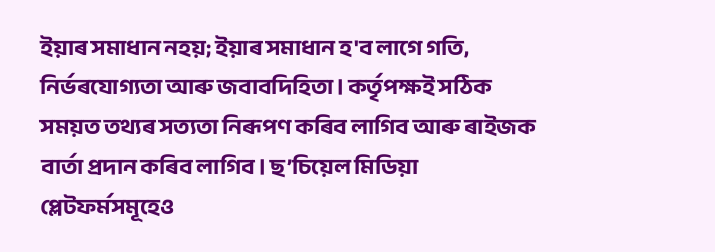ইয়াৰ সমাধান নহয়; ইয়াৰ সমাধান হ'ব লাগে গতি, নিৰ্ভৰযোগ্যতা আৰু জবাবদিহিতা। কৰ্তৃপক্ষই সঠিক সময়ত তথ্যৰ সত্যতা নিৰূপণ কৰিব লাগিব আৰু ৰাইজক বাৰ্তা প্ৰদান কৰিব লাগিব। ছ’চিয়েল মিডিয়া প্লেটফৰ্মসমূহেও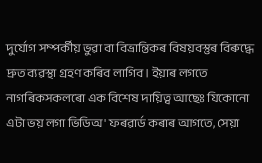দুৰ্যোগ সম্পৰ্কীয় ভুৱা বা বিভ্ৰান্তিকৰ বিষয়বস্তুৰ বিৰুদ্ধে দ্ৰুত ব্যৱস্থা গ্ৰহণ কৰিব লাগিব। ইয়াৰ লগতে নাগৰিকসকলৰো এক বিশেষ দায়িত্ব আছেঃ যিকোনো এটা ভয় লগা ভিডিঅ' ফৰৱাৰ্ড কৰাৰ আগতে, সেয়া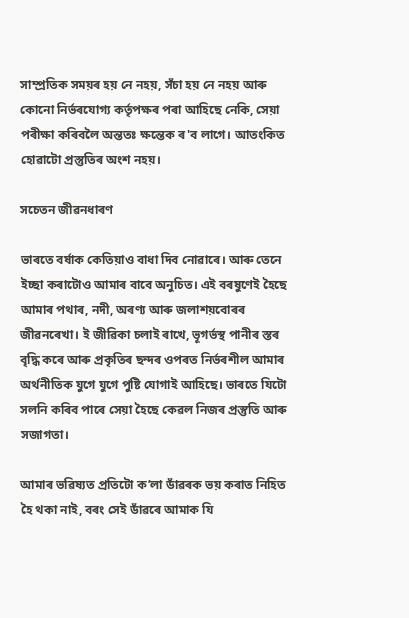সাম্প্ৰতিক সময়ৰ হয় নে নহয়, সঁচা হয় নে নহয় আৰু কোনো নিৰ্ভৰযোগ্য কৰ্তৃপক্ষৰ পৰা আহিছে নেকি, সেয়া পৰীক্ষা কৰিবলৈ অন্ততঃ ক্ষন্তেক ৰ'ব লাগে। আতংকিত হোৱাটো প্ৰস্তুতিৰ অংশ নহয়।

সচেতন জীৱনধাৰণ

ভাৰতে বৰ্ষাক কেতিয়াও বাধা দিব নোৱাৰে। আৰু তেনে ইচ্ছা কৰাটোও আমাৰ বাবে অনুচিত। এই বৰষুণেই হৈছে আমাৰ পথাৰ, নদী, অৰণ্য আৰু জলাশয়বোৰৰ জীৱনৰেখা। ই জীৱিকা চলাই ৰাখে, ভূগৰ্ভস্থ পানীৰ স্তৰ বৃদ্ধি কৰে আৰু প্ৰকৃতিৰ ছন্দৰ ওপৰত নিৰ্ভৰশীল আমাৰ অৰ্থনীতিক যুগে যুগে পুষ্টি যোগাই আহিছে। ভাৰতে যিটো সলনি কৰিব পাৰে সেয়া হৈছে কেৱল নিজৰ প্ৰস্তুতি আৰু সজাগতা।

আমাৰ ভৱিষ্যত প্ৰতিটো ক’লা ডাঁৱৰক ভয় কৰাত নিহিত হৈ থকা নাই, বৰং সেই ডাঁৱৰে আমাক যি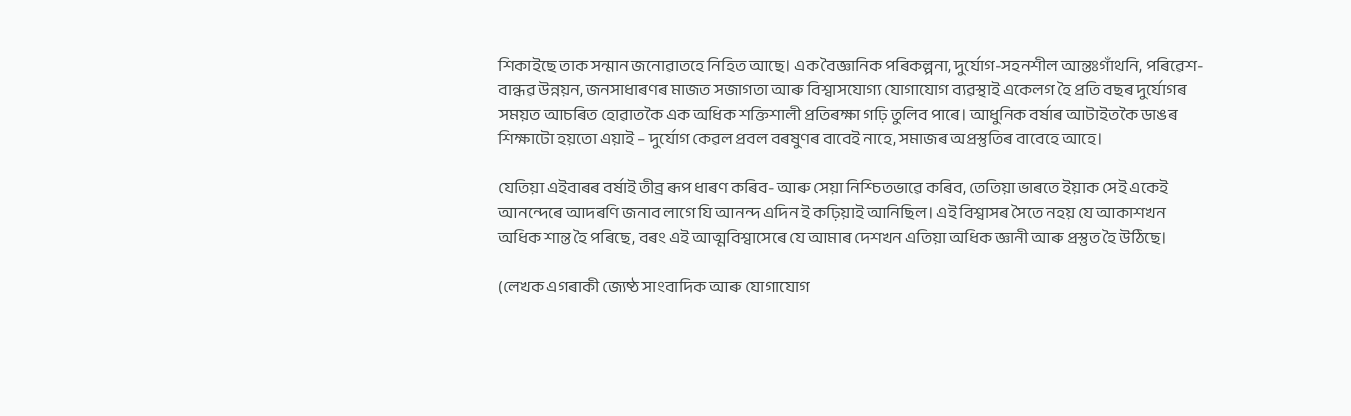শিকাইছে তাক সন্মান জনোৱাতহে নিহিত আছে। এক বৈজ্ঞানিক পৰিকল্পনা, দুৰ্যোগ-সহনশীল আন্তঃগাঁথনি, পৰিৱেশ-বান্ধৱ উন্নয়ন, জনসাধাৰণৰ মাজত সজাগতা আৰু বিশ্বাসযোগ্য যোগাযোগ ব্যৱস্থাই একেলগ হৈ প্ৰতি বছৰ দুৰ্যোগৰ সময়ত আচৰিত হোৱাতকৈ এক অধিক শক্তিশালী প্ৰতিৰক্ষা গঢ়ি তুলিব পাৰে। আধুনিক বৰ্ষাৰ আটাইতকৈ ডাঙৰ শিক্ষাটো হয়তো এয়াই – দুৰ্যোগ কেৱল প্ৰবল বৰষুণৰ বাবেই নাহে, সমাজৰ অপ্ৰস্তুতিৰ বাবেহে আহে।

যেতিয়া এইবাৰৰ বৰ্ষাই তীব্ৰ ৰূপ ধাৰণ কৰিব- আৰু সেয়া নিশ্চিতভাৱে কৰিব, তেতিয়া ভাৰতে ইয়াক সেই একেই আনন্দেৰে আদৰণি জনাব লাগে যি আনন্দ এদিন ই কঢ়িয়াই আনিছিল। এই বিশ্বাসৰ সৈতে নহয় যে আকাশখন অধিক শান্ত হৈ পৰিছে, বৰং এই আত্মবিশ্বাসেৰে যে আমাৰ দেশখন এতিয়া অধিক জ্ঞানী আৰু প্ৰস্তুত হৈ উঠিছে।

(লেখক এগৰাকী জ্যেষ্ঠ সাংবাদিক আৰু যোগাযোগ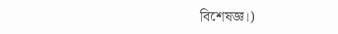বিশেষজ্ঞ।)